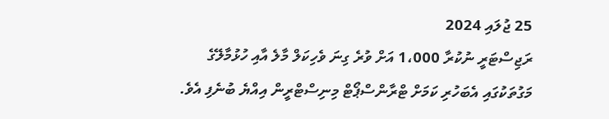25 ޖުލައި 2024
ރަޖިސްޓަރީ ނުކުރާ 1،000 އަށް ވުރެ ގިނަ ވެހިކަލް މާލެ އާއި ހުޅުމާލޭގެ މަގުތަކުގައި އެބަހުރި ކަމަށް ޓްރާންސްޕޯޓް މިނިސްޓްރީން އިއްޔެ ބުނެފި އެވެ.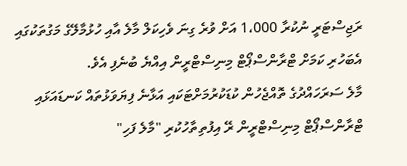ރަޖިސްޓަރީ ނުކުރާ 1،000 އަށް ވުރެ ގިނަ ވެހިކަލް މާލެ އާއި ހުޅުމާލޭގެ މަގުތަކުގައި އެބަހުރި ކަމަށް ޓްރާންސްޕޯޓް މިނިސްޓްރީން އިއްޔެ ބުނެފި އެވެ.
މާލެ ސަރަހައްދުގެ ތޮއްޖެހުން ކުޑަކުރުމަށްޓަކައި އަޅާނެ ފިޔަވަޅުތައް ކަނޑައަޅައި ޓްރާންސްޕޯޓް މިނިސްޓްރީން ރޭ އިފުތިތާހުކުރި "މާލެ ފަހި"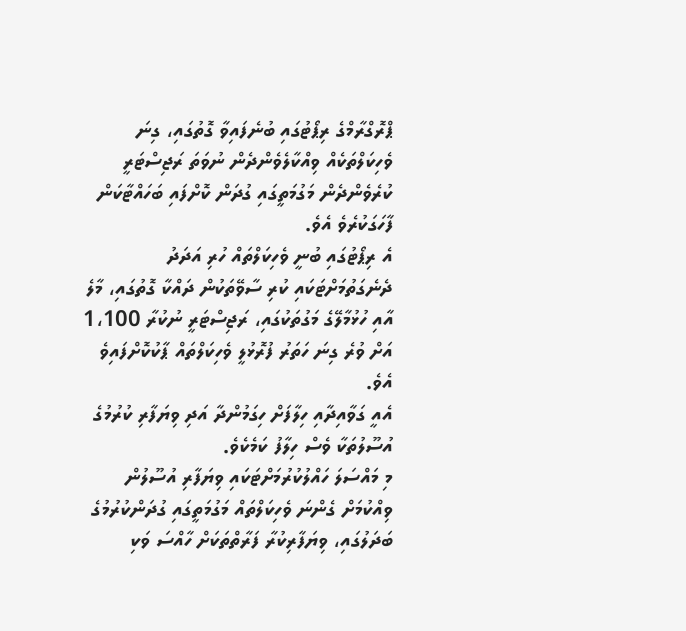ޕްރޮގްރާމްގެ ރިޕޯޓުގައި ބުނެފައިވާ ގޮތުގައި، ގިނަ ވެހިކަލްތަކެއް ވިއްކާލެވެންދެން ނުވަތަ ރަޖިސްޓަރީ ކުރެވެންދެން މަގުމަތީގައި ގުދަން ކޮށްފައި ބަހައްޓާކަން ފާހަގަކުރެވެ އެވެ.
އެ ރިޕޯޓުގައި ބުނީ ވެހިކަލްތައް ހުރި އަދަދު ދެނެގަތުމަށްޓަކައި ކުރި ސާވޭތަކުން ދައްކާ ގޮތުގައި، މާލެ އާއި ހުޅުމާލޭގެ މަގުތަކުގައި، ރަޖިސްޓަރީ ނުކުރާ 1،100 އަށް ވުރެ ގިނަ ހަތަރު ފުރޮޅުލީ ވެހިކަލްތައް ޕާކުކޮށްފައިވެ އެވެ.
އެއީ ގަވާއިދާއި ހިލާފަށް ހިގަމުންދާ އަދި ވިޔަފާރި ކުރުމުގެ އުސޫލުތަކާ ވެސް ހިލާފު ކަމެކެވެ.
މި މައްސަލަ ހައްލުކުރުމަށްޓަކައި ވިޔަފާރި އުސޫލުން ވިއްކުމަށް ގެންނަ ވެހިކަލްތައް މަގުމަތީގައި ގުދަންކުރުމުގެ ބަދަލުގައި، ވިޔަފާރިކުރާ ފަރާތްތަކަށް ހާއްސަ ވަކި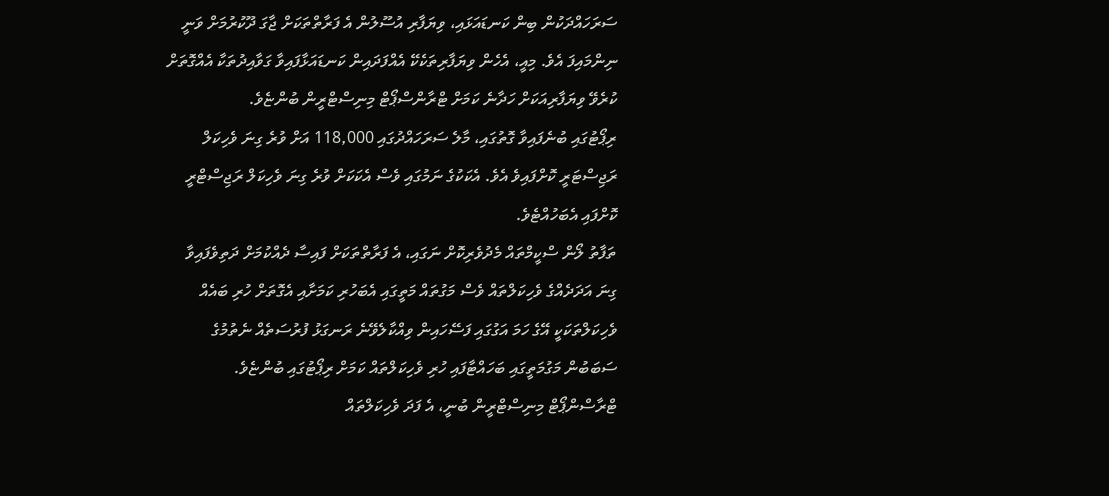ސަރަހައްދަކުން ބިން ކަނޑައަޅައި، ވިޔަފާރި އުސޫލުން އެ ފަރާތްތަކަށް ޖާގަ ދޫކުރުމަށް ވަނީ ނިންމައިފަ އެވެ. މިއީ، އެހެން ވިޔަފާރިތަކެކޭ އެއްފަދައިން ކަނޑައަޅާފައިވާ ގަވާއިދުތަކާ އެއްގޮތަށް ކުރެވޭ ވިޔަފާރިއަކަށް ހަދާނެ ކަމަށް ޓްރާންސްޕޯޓް މިނިސްޓްރީން ބުންޏެވެ.
ރިޕޯޓުގައި ބުނެފައިވާ ގޮތުގައި، މާލެ ސަރަހައްދުގައި 118,000 އަށް ވުރެ ގިނަ ވެހިކަލް ރަޖިސްޓަރީ ކޮށްފައިވެ އެވެ. އެކަކުގެ ނަމުގައި ވެސް އެކަކަށް ވުރެ ގިނަ ވެހިކަލް ރަޖިސްޓްރީ ކޮށްފައި އެބަހުއްޓެވެ.
ތަފާތު ލޯން ސްކީމްތައް މެދުވެރިކޮށް ނަގައި، އެ ފަރާތްތަކަށް ފައިސާ ދެއްކުމަށް ދަތިވެފައިވާ ގިނަ އަދަދެއްގެ ވެހިކަލްތައް ވެސް މަގުތައް މަތީގައި އެބަހުރި ކަމަށާއި އެގޮތަށް ހުރި ބައެއް ވެހިކަލްތަކަކީ އޭގެ ހަމަ އަގުގައި ފަސޭހައިން ވިއްކާލެވޭނެ ރަނގަޅު ފުރުސަތެއް ނެތުމުގެ ސަބަބުން މަގުމަތީގައި ބަހައްޓާފައި ހުރި ވެހިކަލްތައް ކަމަށް ރިޕޯޓުގައި ބުންޏެވެ.
ޓްރާސްންޕޯޓް މިނިސްޓްރީން ބުނީ، އެ ފަދަ ވެހިކަލްތައް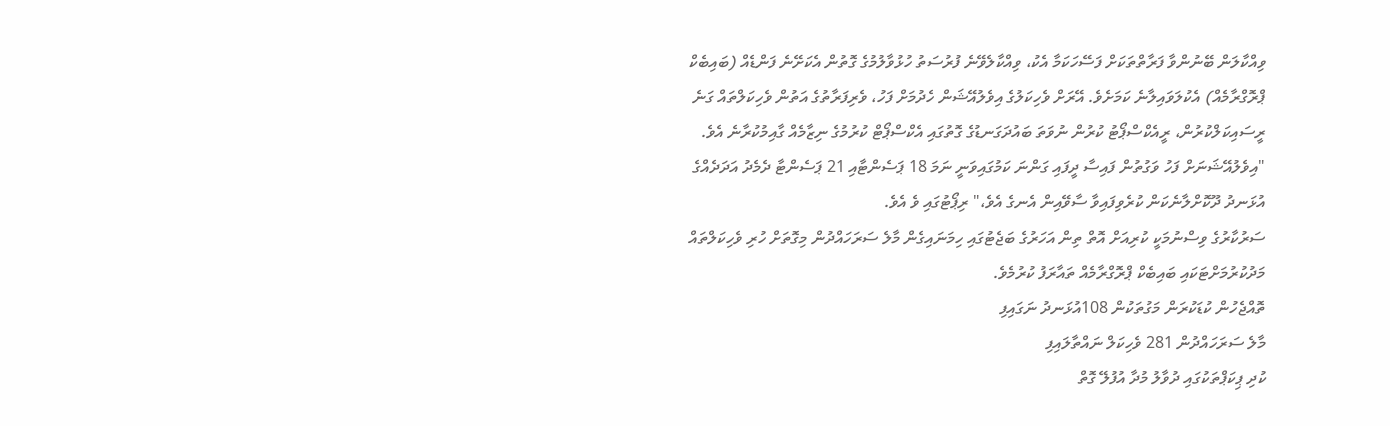ވިއްކާލަން ބޭނުންވާ ފަރާތްތަކަށް ފަސޭހަކަމާ އެކު، ވިއްކާލެވޭނެ ފުރުސަތު ހުޅުވާލުމުގެ ގޮތުން އެކަށޭނެ ފަންޑެއް (ބައިބެކް ޕްރޮގްރާމެއް) އެކުލަވައިލާނެ ކަމަށެވެ. އޭރަށް ވެހިކަލުގެ އިވެލުއޭޝަން ހެދުމަށް ފަހު، ވެރިފަރާތުގެ އަތުން ވެހިކަލްތައް ގަނެ ރީސައިކަލްކުރުން، ރީއެކްސްޕޯޓު ކުރުން ނުވަތަ ބައުދަގަނޑުގެ ގޮތުގައި އެކްސްޕޯޓް ކުރުމުގެ ނިޒާމެއް ގާއިމުކުރާނެ އެވެ.
"އިވެލުއޭޝަނަށް ފަހު ވަގުތުން ފައިސާ ދީފައި ގަންނަ ކަމުގައިވަނީ ނަމަ 18 ޕަސެންޓާއި 21 ޕަސެންޓާ ދެމެދު އަދަދެއްގެ އުޅަނދު ދޫކޮށްލާނެކަން ކުރެވިފައިވާ ސާވޭއިން އެނގެ އެވެ،" ރިޕޯޓުގައި ވެ އެވެ.
ސަރުކާރުގެ ވިސްނުމަކީ ކުރިއަށް އޮތް ތިން އަހަރުގެ ބަޖެޓުގައި ހިމަނައިގެން މާލެ ސަރަހައްދުން މިގޮތަށް ހުރި ވެހިކަލްތައް މަދުކުރުމަށްޓަކައި ބައިބެކް ޕްރޮގްރާމެއް ތައާރަފު ކުރުމެވެ.
ތޮއްޖެހުން ކުޑަކުރަން މަގުތަކުން 108އުޅަނދު ނަގައިފި
މާލެ ސަރަހައްދުން 281 ވެހިކަލް ނައްތާލައިފި
ކުދި ޕިކަޕްތަކުގައި ދުވާލު މުދާ އުފުލޭ ގޮތް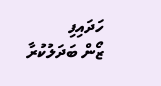ހަދައިފި
ޒޯން ބަދަލުކުރާ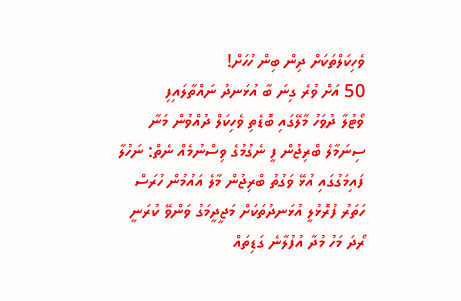ވެހިކަލްތަކަށް ދިން ބިން ހުހަށް!
50 އަށް ވުރެ ގިނަ ބާ އުޅަނދު ނައްތާލައިފި
ވޯޓުލާ ދުވަހު މާލޭގައި ބޮޑެތި ވެހިކަލް ދުއްވުން މަނާ
ސިނަމާލެ ބްރިޖުން ފީ ނެގުމުގެ ވިސްނުމެއް ނެތް: ނަހުލާ
ފައިމަގުގައި އުޅޭ ވަގުތު ބްރިޖުން މާލެ އައުމުން ހުރަސް
ހަތަރު ފުރޮޅުލީ އުޅަނދުތަކަށް މަޖީދީމަގު ވަންވޭ ކުރަނީ
ރޯދަ މަހު މުދާ އުފުލާނެ ގަޑިތައް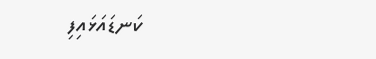ކަނޑައަޅައިފި